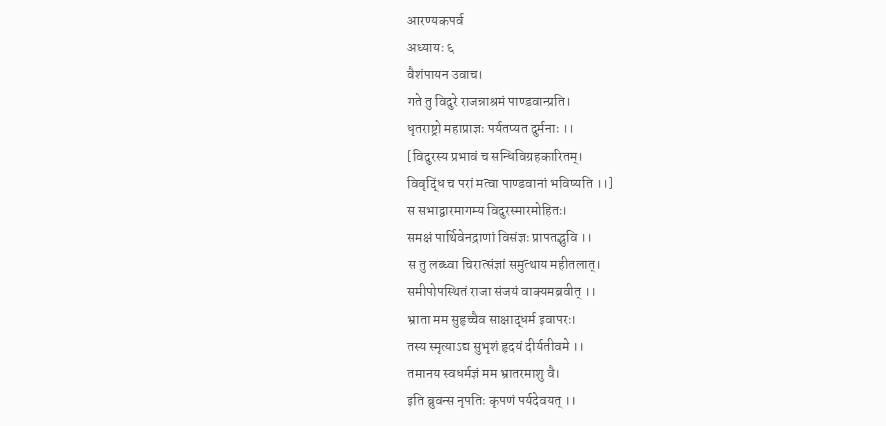आरण्यकपर्व
अध्यायः ६
वैशंपायन उवाच।
गते तु विदुरे राजन्नाश्रमं पाण्डवान्प्रति।
धृतराष्ट्रो महाप्राज्ञः पर्यतप्यत दुर्मनाः ।।
[विदुरस्य प्रभावं च सन्धिविग्रहकारितम्।
विवृद्धिं च परां मत्वा पाण्डवानां भविष्यति ।।]
स सभाद्वारमागम्य विदुरस्मारमोहितः।
समक्षं पार्थिवेनद्राणां विसंज्ञः प्रापतद्भुवि ।।
स तु लब्ध्वा चिरात्संज्ञां समुत्थाय महीतलात्।
समीपोपस्थितं राजा संजयं वाक्यमब्रवीत् ।।
भ्राता मम सुहृच्चैव साक्षाद्धर्म इवापरः।
तस्य स्मृत्याऽद्य सुभृशं हृदयं दीर्यतीवमे ।।
तमानय स्वधर्मज्ञं मम भ्रातरमाशु वै।
इति ब्रुवन्स नृपतिः कृपणं पर्यदेवयत् ।।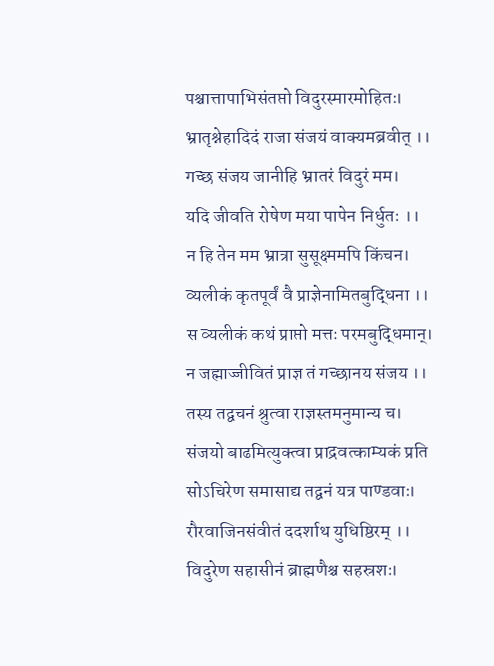पश्चात्तापाभिसंतप्तो विदुरस्मारमोहितः।
भ्रातृश्नेहादिदं राजा संजयं वाक्यमब्रवीत् ।।
गच्छ संजय जानीहि भ्रातरं विदुरं मम।
यदि जीवति रोषेण मया पापेन निर्धुतः ।।
न हि तेन मम भ्रात्रा सुसूक्ष्ममपि किंचन।
व्यलीकं कृतपूर्वं वै प्राज्ञेनामितबुद्धिना ।।
स व्यलीकं कथं प्राप्तो मत्तः परमबुद्धिमान्।
न जह्माज्जीवितं प्राज्ञ तं गच्छानय संजय ।।
तस्य तद्वचनं श्रुत्वा राज्ञस्तमनुमान्य च।
संजयो बाढमित्युक्त्वा प्राद्रवत्काम्यकं प्रति
सोऽचिरेण समासाद्य तद्वनं यत्र पाण्डवाः।
रौरवाजिनसंवीतं ददर्शाथ युधिष्ठिरम् ।।
विदुरेण सहासीनं ब्राह्मणैश्च सहस्रशः।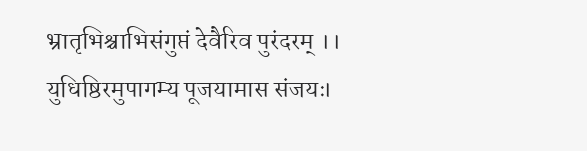भ्रातृभिश्चाभिसंगुप्तं देवैरिव पुरंदरम् ।।
युधिष्ठिरमुपागम्य पूजयामास संजयः।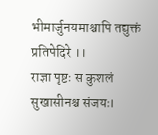भीमार्जुनयमाश्चापि तद्युक्तं प्रतिपेदिरे ।।
राज्ञा पृष्टः स कुशलं सुखासीनश्च संजयः।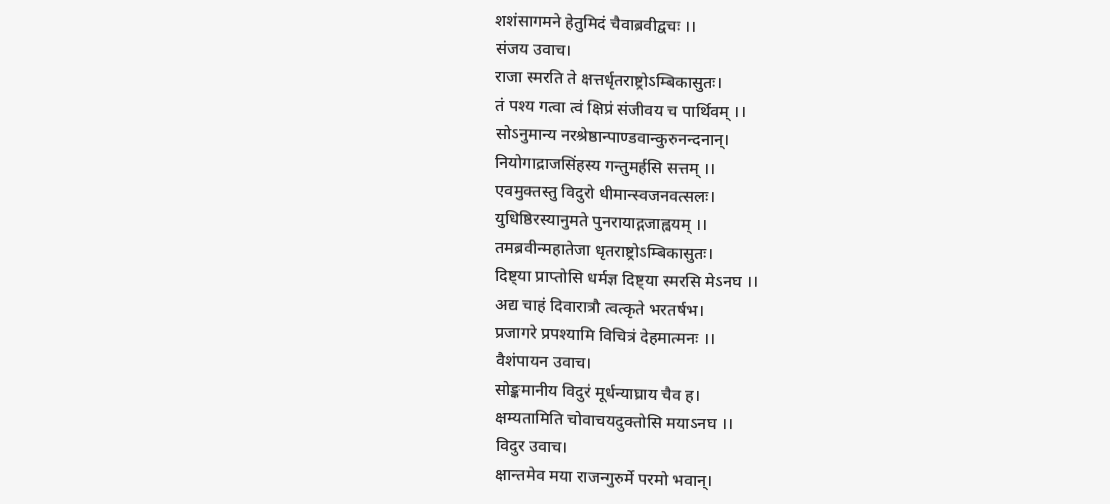शशंसागमने हेतुमिदं चैवाब्रवीद्वचः ।।
संजय उवाच।
राजा स्मरति ते क्षत्तर्धृतराष्ट्रोऽम्बिकासुतः।
तं पश्य गत्वा त्वं क्षिप्रं संजीवय च पार्थिवम् ।।
सोऽनुमान्य नरश्रेष्ठान्पाण्डवान्कुरुनन्दनान्।
नियोगाद्राजसिंहस्य गन्तुमर्हसि सत्तम् ।।
एवमुक्तस्तु विदुरो धीमान्स्वजनवत्सलः।
युधिष्ठिरस्यानुमते पुनरायाद्गजाह्वयम् ।।
तमब्रवीन्महातेजा धृतराष्ट्रोऽम्बिकासुतः।
दिष्ट्या प्राप्तोसि धर्मज्ञ दिष्ट्या स्मरसि मेऽनघ ।।
अद्य चाहं दिवारात्रौ त्वत्कृते भरतर्षभ।
प्रजागरे प्रपश्यामि विचित्रं देहमात्मनः ।।
वैशंपायन उवाच।
सोङ्कमानीय विदुरं मूर्धन्याघ्राय चैव ह।
क्षम्यतामिति चोवाचयदुक्तोसि मयाऽनघ ।।
विदुर उवाच।
क्षान्तमेव मया राजन्गुरुर्मे परमो भवान्।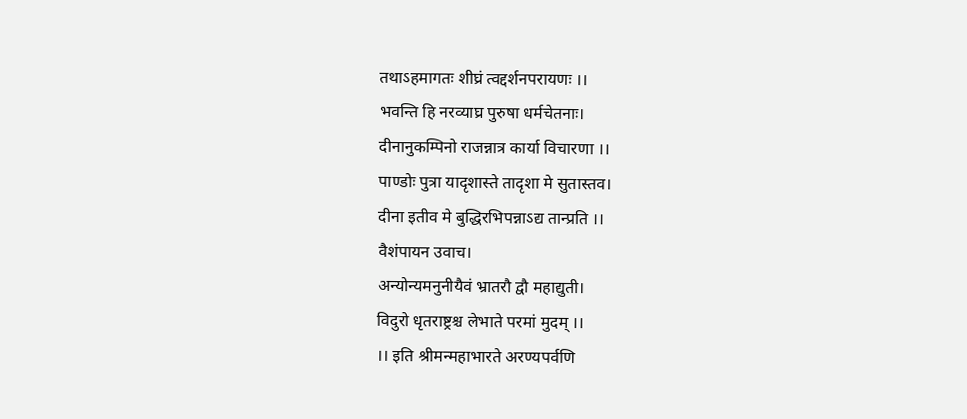तथाऽहमागतः शीघ्रं त्वद्दर्शनपरायणः ।।
भवन्ति हि नरव्याघ्र पुरुषा धर्मचेतनाः।
दीनानुकम्पिनो राजन्नात्र कार्या विचारणा ।।
पाण्डोः पुत्रा यादृशास्ते तादृशा मे सुतास्तव।
दीना इतीव मे बुद्धिरभिपन्नाऽद्य तान्प्रति ।।
वैशंपायन उवाच।
अन्योन्यमनुनीयैवं भ्रातरौ द्वौ महाद्युती।
विदुरो धृतराष्ट्रश्च लेभाते परमां मुदम् ।।
।। इति श्रीमन्महाभारते अरण्यपर्वणि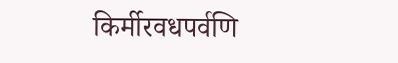किर्मीरवधपर्वणि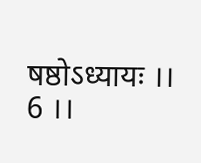षष्ठोऽध्यायः ।। 6 ।।